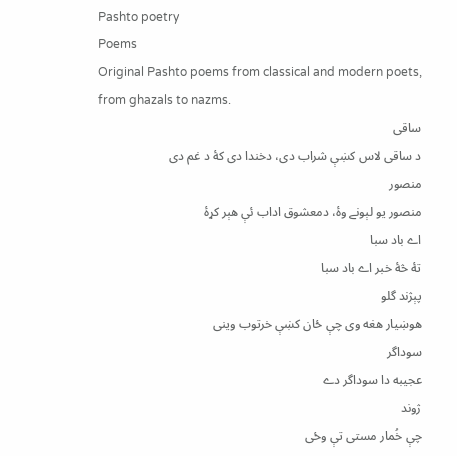Pashto poetry
Poems
Original Pashto poems from classical and modern poets, from ghazals to nazms.
ساقی
د ساقی لاس کښې شراب دی، دخندا دی کۀ د غم دی
منصور
منصور يو لېونے وۀ، دمعشوق اداب ئې هېر کړۀ
اے باد سبا
تۀ څۀ خبر اے باد سبا
پېژند گلو
هوښيار هغه وی چې ځان کښې خرتوب وينی
سوداگر
عجيبه دا سوداگر دے
ژوند
چې خُمار مستی تې وځی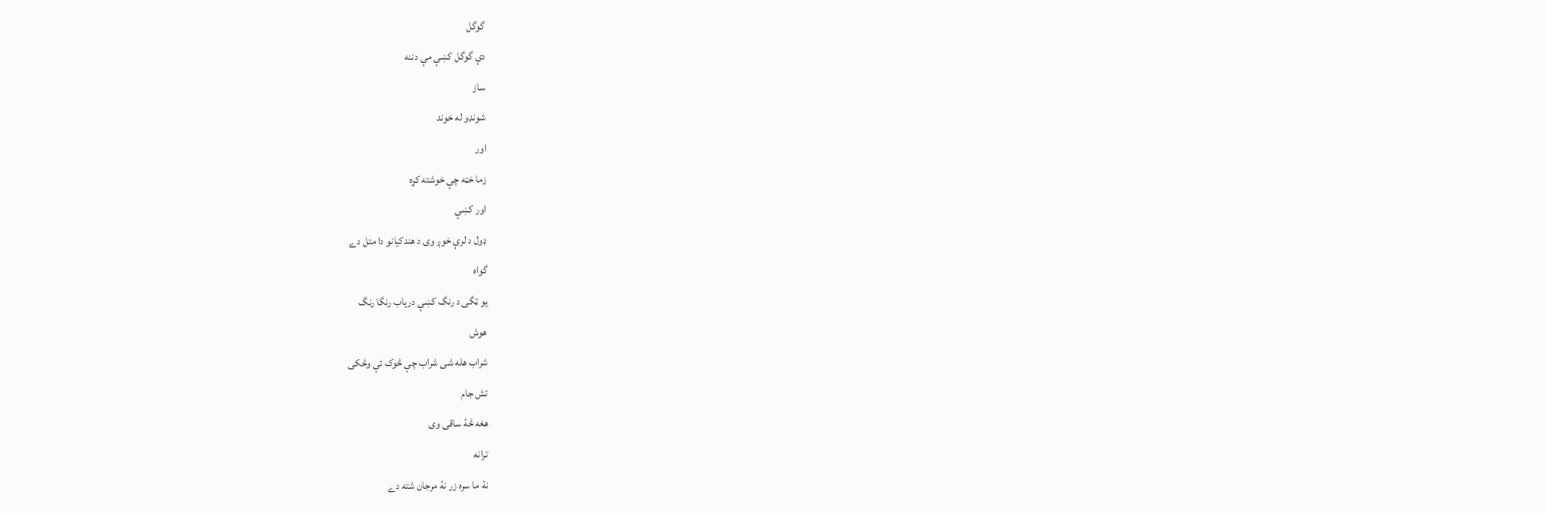گوگل
دې گوگل کښې مې دننه
ساز
شونډو له خوند
اور
زما خټه چې خوشته کړه
اور کښې
ډول د لرې خوږ وی د هندکيانو دا متل دے
گواه
يو ټگی د رنگ کښې درياب رنگا رنگ
هوش
شراب هله شی شراب چې څوک ئې وڅکی
تش جام
هغه څۀ ساقی وی
ترانه
نۀ ما سره زر نۀ مرجان شته دے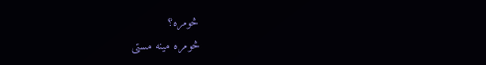څومره؟
څومره مينه مستی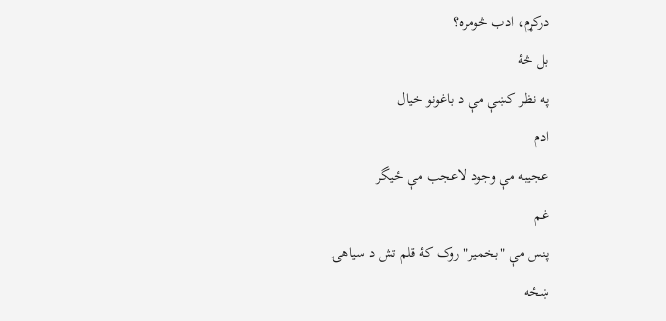درکړم، ادب څومره؟
بل څۀ
په نظر کښې مې د باغونو خيال
ادم
عجيبه مې وجود لاعجب مې ځيگر
غم
پنس مې "بخمير" روک کۀ قلم تش د سياهۍ
ښځه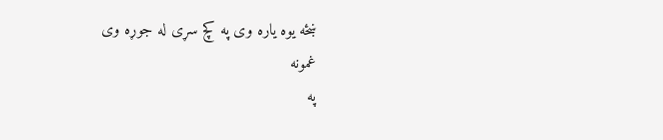ښځه يوه ياره وی په کچ سړی له جوړه وی
غمونه
په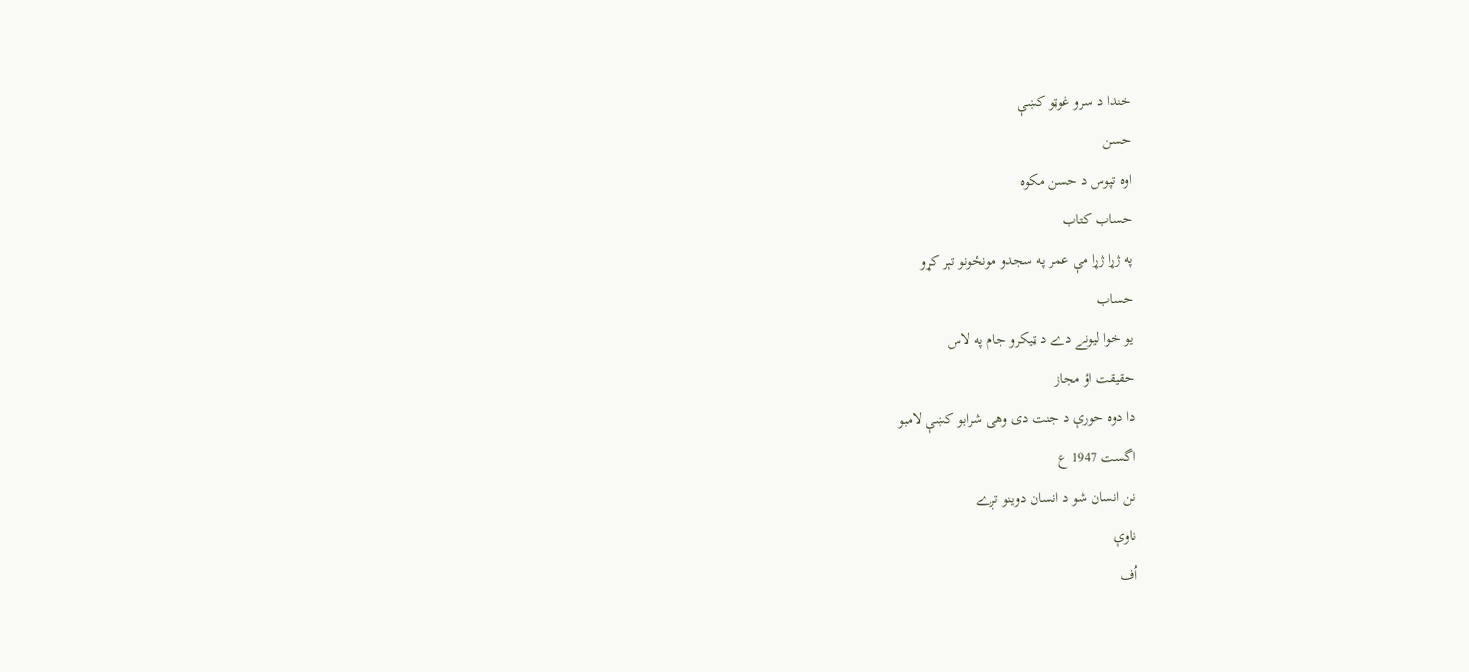خندا د سرو غوټو کښې
حسن
اوه تپوس د حسن مکوه
حساب کتاب
په ژړا ژړا مې عمر په سجدو مونځونو تېر کړو
حساب
يو خوا ليونے دے د ټيکرو جام په لاس
حقيقت اؤ مجاز
دا دوه حورې د جنت دی وهی شرابو کښې لامبو
اگست 1947 ع
نن انسان شو د انسان دوينو تږے
ناوې
اُف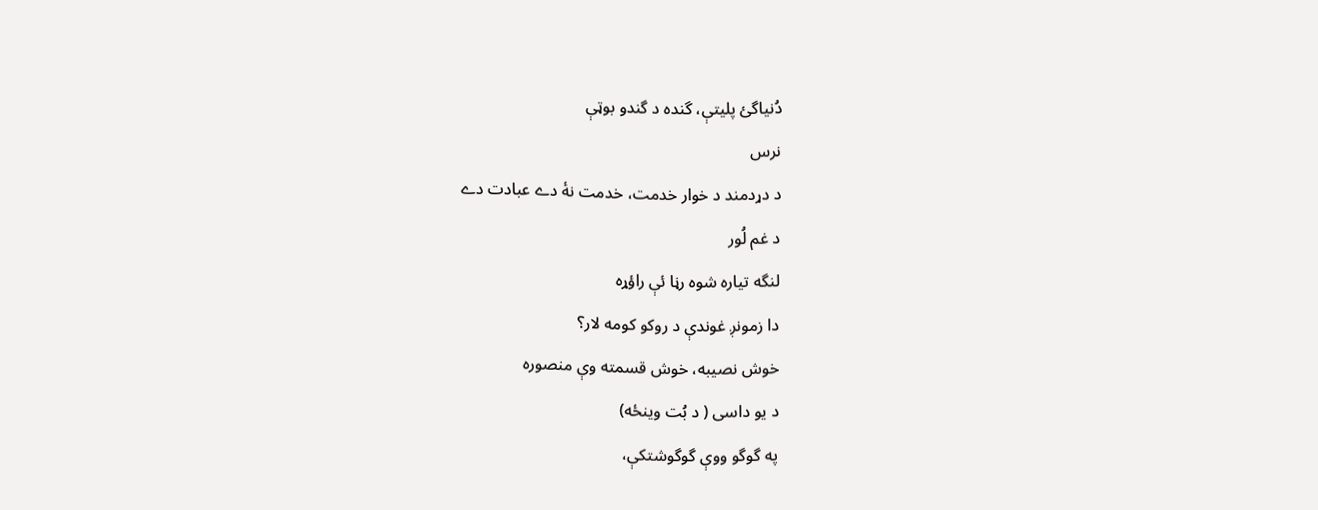دُنياگئ پليتې، گنده د گندو بوټې
نرس
د دړدمند د خوار خدمت، خدمت نۀ دے عبادت دے
د غم لُور
لنگه تياره شوه رڼا ئې راؤړه
دا زمونږ غوندې د روکو کومه لار؟
خوش نصيبه، خوش قسمته وې منصوره
د يو داسی ( د بُت وينځه)
په گوگو ووې گوگوشتکې،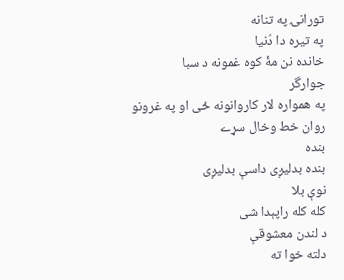تورانۍ په تنانه
په تيره دا دُنيا
خانده نن مۀ کوه غمونه د سبا
جوارگر
په همواره لار کاروانونه ځی او په غرونو روان خط وخال سړے
بنده
بنده بدليږی داسې بدليږی
نوې بلا
کله کله راپېدا شی
د لندن معشوقې
دلته خوا ته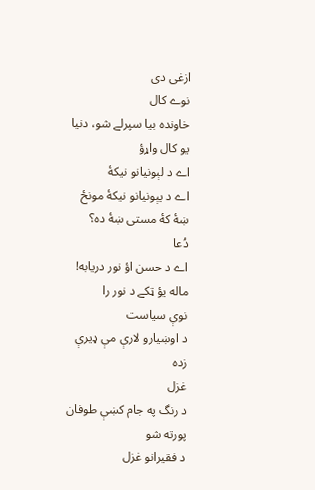ازغی دی
نوے کال
خاونده بيا سپرلے شو، دنيا يو کال واړؤ
اے د لېونيانو نيکۀ
اے د يېونيانو نيکۀ مونځ ښۀ کۀ مستی ښۀ ده؟
دُعا
اے د حسن اؤ نور دريابه! ماله يؤ ټکے د نور را
نوې سياست
د اوښيارو لارې مې ډيرې زده
غزل
د رنگ په جام کښې طوفان پورته شو
د فقيرانو غزل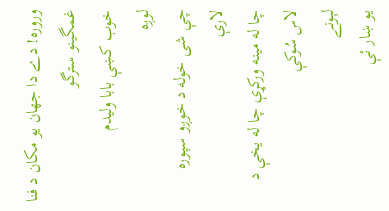وروره! دے دا جهان يو مکان د فنا
غمگينو سترگو
خوب کښې بابا وليدم
لوږه
چې شی خوله د خوږو سپوره
لارې
چا له مينه ورکړې چا له يخې د لاس سُوکې
لېونے
يو ښار ئې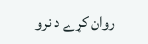روان کړے د نرو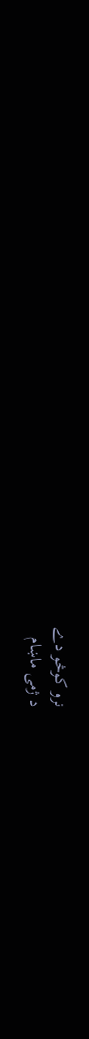نرو کوڅو دے
د ژمی ماښام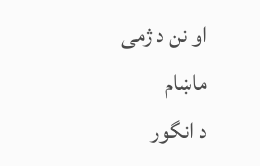او نن د ژمی ماښام
د انگور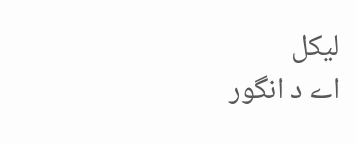ليکل
اے د انگور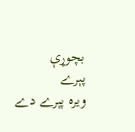بچوړې
پېرے
ويره پېرے دے